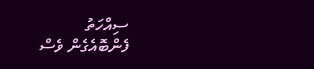ސިއްހަތު
ފެންބޮއެގެން ވެސް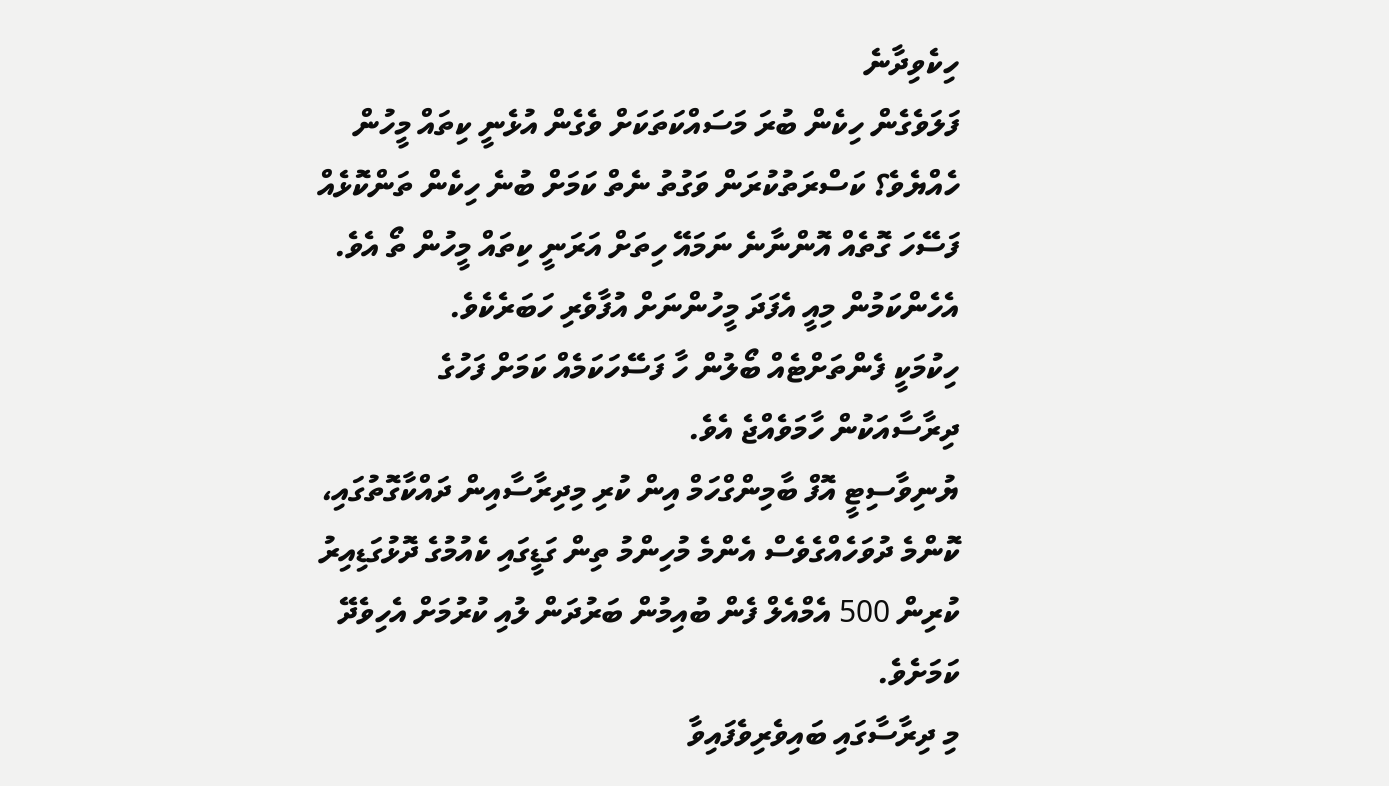ހިކެވިދާނެ
ފަލަވެގެން ހިކެން ބުރަ މަސައްކަތަކަށް ވެގެން އުޅެނީ ކިތައް މީހުން ހެއްޔެވެ؟ ކަސްރަތުކުރަން ވަގުތު ނެތް ކަމަށް ބުނެ ހިކެން ތަންކޮޅެއް ފަސޭހަ ގޮތެއް އޮންނާނެ ނަމައޭ ހިތަށް އަރަނީ ކިތައް މީހުން ތޯ އެވެ. އެހެންކަމުން މިއީ އެފަދަ މީހުންނަށް އުފާވެރި ހަބަރެކެވެ.
ހިކުމަކީ ފެންތަށްޓެއް ބޯލުން ހާ ފަސޭހަކަމެއް ކަމަށް ފަހުގެ ދިރާސާއަކުން ހާމަވެއްޖެ އެވެ.
ޔުނިވާސިޓީ އޮފް ބާމިންގްހަމް އިން ކުރި މިދިރާސާއިން ދައްކާގޮތުގައި، ކޮންމެ ދުވަހެއްގެވެސް އެންމެ މުހިންމު ތިން ގަޑީގައި ކެއުމުގެ ދޮޅުގަޑިއިރު ކުރިން 500 އެމްއެލް ފެން ބުއިމުން ބަރުދަން ލުއި ކުރުމަށް އެހިވެދޭ ކަމަށެވެ.
މި ދިރާސާގައި ބައިވެރިވެފައިވާ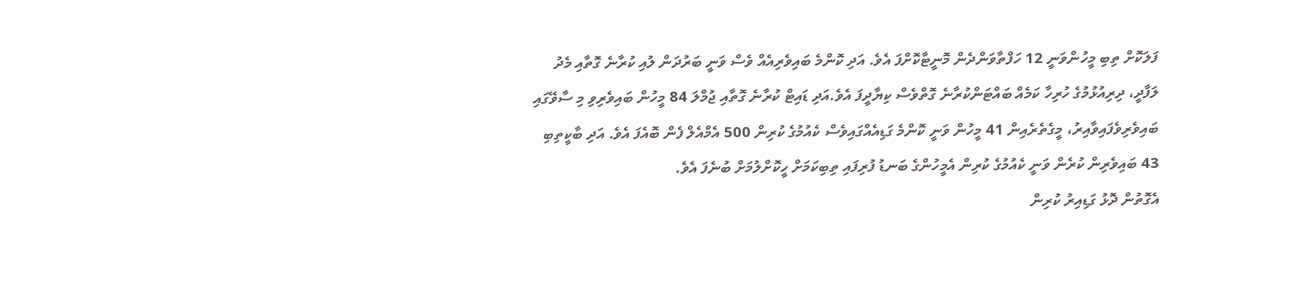ފަލަކޮށް ތިބި މީހުންވަނީ 12 ހަފްތާވަންދެން މޮނީޓާކޮށްފަ އެވެ. އަދި ކޮންމެ ބައިވެރިއެއް ވެސް ވަނީ ބަރުދަން ލުއި ކުރާނެ ގޮތާއި މެދު ލަފާދީ، ދިރިއުޅުމުގެ ހުރިހާ ކަމެއް ބައްޓަންކުރާނެ ގޮތްވެސް ކިޔާދީފަ އެވެ.އަދި ޑައިޓް ކުރާނެ ގޮތާއި ޖުމްލަ 84 މީހުން ބައިވެރިވި މި ސާވޭގައި ބައިވެރިވެފައިވާއިރު، މީގެތެރެއިން 41 މީހުން ވަނީ ކޮންމެ ގަޑިއެއްގައިވެސް ކެއުމުގެ ކުރިން 500 އެމްއެލް ފެން ބޮއެފަ އެވެ. އަދި ބާކީތިބި 43 ބައިވެރިން ކުރެން ވަނީ ކެއުމުގެ ކުރިން އެމީހުންގެ ބަނޑު ފުރިފައި ތިބިކަމަށް ހީކޮށްލުމަށް ބުނެފަ އެވެ.
އެގޮތުން ދޮޅު ގަޑިއިރު ކުރިން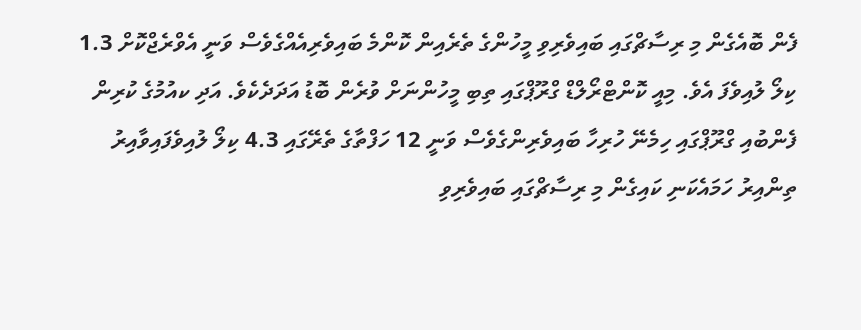ފެން ބޮއެގެން މި ރިސާޗްގައި ބައިވެރިވި މީހުންގެ ތެރެއިން ކޮންމެ ބައިވެރިއެއްގެވެސް ވަނީ އެވްރެޖްކޮށް 1.3 ކިލޯ ލުއިވެފަ އެވެ. މިއީ ކޮންޓްރޯލްޑް ގްރޫޕްގައި ތިބި މީހުންނަށް ވުރެން ބޮޑު އަދަދެކެވެ. އަދި ކއުމުގެ ކުރިން ފެންބުއި ގްރޫޕްގައި ހިމެނޭ ހުރިހާ ބައިވެރިންގެވެސް ވަނީ 12 ހަފްތާގެ ތެރޭގައި 4.3 ކިލޯ ލުއިވެފައިވާއިރު ތިންއިރު ހަމައެކަނި ކައިގެން މި ރިސާޗްގައި ބައިވެރިވި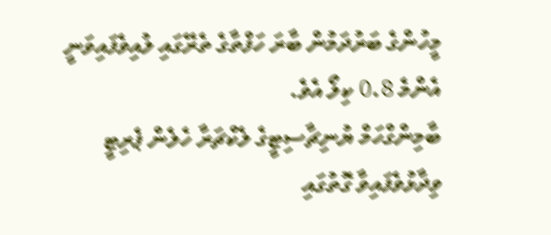މީހުންގެ ބަރުދަމުން ބާރަ ހަފްތާގެ ތެރޭގައި ލުއިވެފައިވަނީ އެންމެ 0.8 ކިލޯ އެވެ.
ބާމިންގްހަމް ޔުނިޗާސިޓީގެ ލެކްޗަރާ ހެލެން ޕެރިޓީ ވިދާޅުވެފައިވާ ގޮތުގައި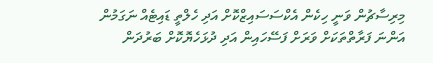މިރިސާޗުން ވަނީ ހިކެން އެކްސަސައިޒްކޮށް އަދި ހެލްތީ ޑައިޓެއް ނަގަމުން އަންނަ ފަރާތްތަކަށް ވަރަށް ފަސޭހައިން އަދި ދުޅަހެޔޮކޮށް ބަރުދަން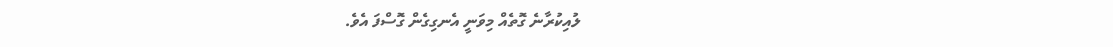ލުއިކުރާނެ ގޮތެއް މިވަނީ އެނގިގެން ގޮސްފަ އެވެ.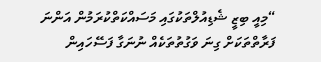“މިއީ ބިޒީ ޝެޑިއުލްތަކުގައި މަސައްކަތްކުރަމުން އަންނަ ފަރާތްތަކަށް ގިނަ ވަގުތުތަކެއް ނުނަގާ ފަސޭހައިން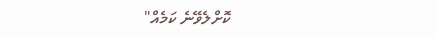ކޮށްލެވޭނެ ކަމެއް"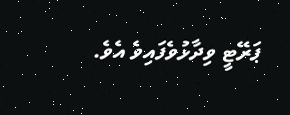ޕަރޭޓީ ވިދާޅުވެފައިވެ އެވެ.